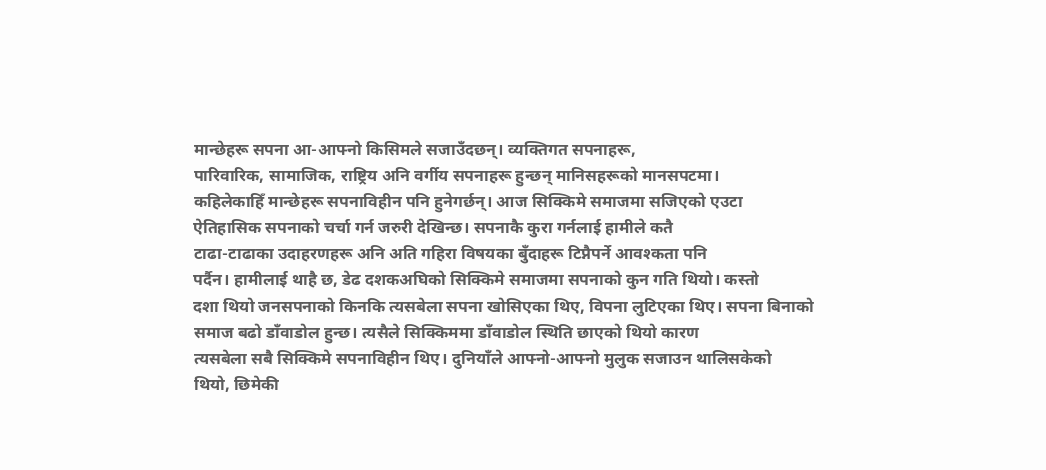मान्छेहरू सपना आ-आफ्नो किसिमले सजाउँदछन्। व्यक्तिगत सपनाहरू,
पारिवारिक, सामाजिक, राष्ट्रिय अनि वर्गीय सपनाहरू हुन्छन् मानिसहरूको मानसपटमा।
कहिलेकाहिँ मान्छेहरू सपनाविहीन पनि हुनेगर्छन्। आज सिक्किमे समाजमा सजिएको एउटा
ऐतिहासिक सपनाको चर्चा गर्न जरुरी देखिन्छ। सपनाकै कुरा गर्नलाई हामीले कतै
टाढा-टाढाका उदाहरणहरू अनि अति गहिरा विषयका बुँदाहरू टिप्नैपर्ने आवश्कता पनि
पर्दैन। हामीलाई थाहै छ, डेढ दशकअघिको सिक्किमे समाजमा सपनाको कुन गति थियो। कस्तो
दशा थियो जनसपनाको किनकि त्यसबेला सपना खोसिएका थिए, विपना लुटिएका थिए। सपना बिनाको
समाज बढो डॉंवाडोल हुन्छ। त्यसैले सिक्किममा डॉंवाडोल स्थिति छाएको थियो कारण
त्यसबेला सबै सिक्किमे सपनाविहीन थिए। दुनियॉंले आफ्नो-आफ्नो मुलुक सजाउन थालिसकेको
थियो, छिमेकी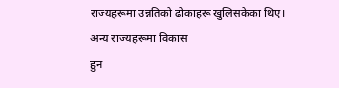राज्यहरूमा उन्नतिको ढोकाहरू खुलिसकेका थिए। अन्य राज्यहरूमा विकास
हुन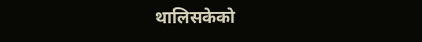थालिसकेको